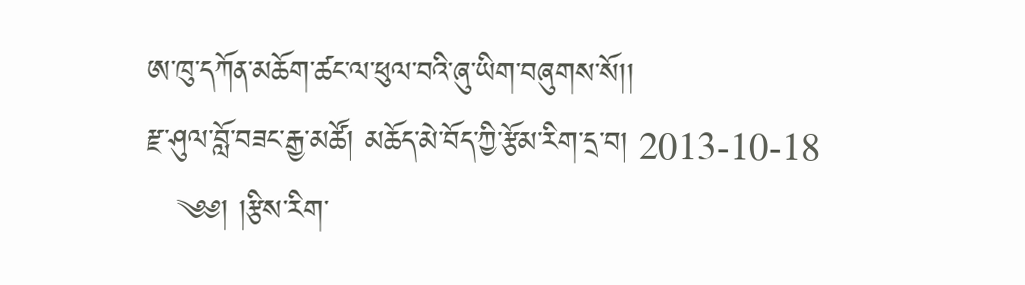ཨ་ཁུ་དཀོན་མཆོག་ཚང་ལ་ཕུལ་བའི་ཞུ་ཡིག་བཞུགས་སོ།།
རྫ་ཤུལ་བློ་བཟང་རྒྱ་མཚོ། མཆོད་མེ་བོད་ཀྱི་རྩོམ་རིག་དྲ་བ། 2013-10-18
   ༄༅། །རྩིས་རིག་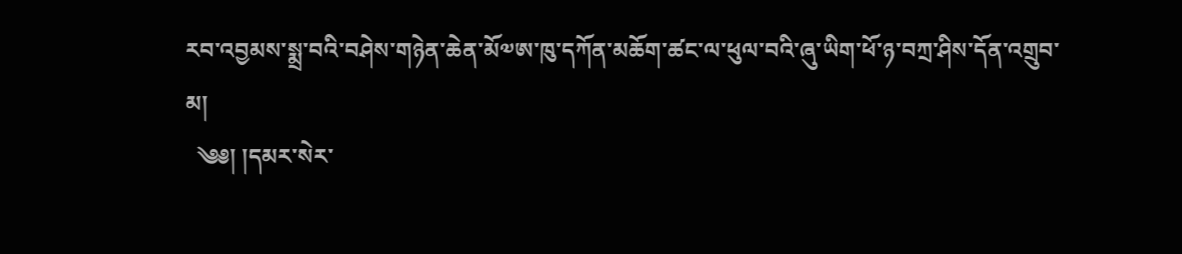རབ་འབྱམས་སྨྲ་བའི་བཤེས་གཉེན་ཆེན་མོ༧ཨ་ཁུ་དཀོན་མཆོག་ཚང་ལ་ཕུལ་བའི་ཞུ་ཡིག་ཕོ་ཉ་བཀྲ་ཤིས་དོན་འགྲུབ་མ།
  ༄༅། །དམར་སེར་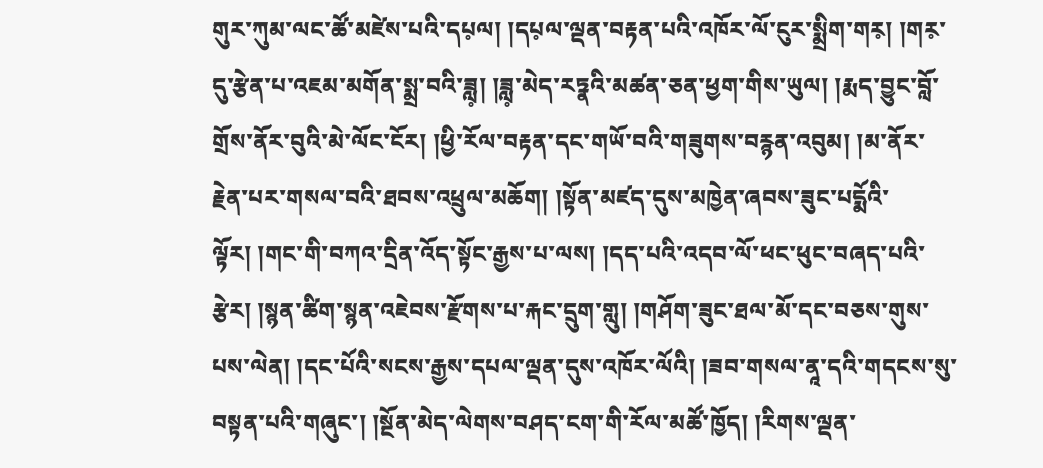གུར་ཀུམ་ལང་ཚོ་མཛེས་པའི་དཔ༷ལ། །དཔ༷ལ་ལྡན་བརྟན་པའི་འཁོར་ལོ་ངུར་སྨྲིག་གར༷། །གར༷་དུ་རྩེན་པ་འཇམ་མགོན་སྨྲ་བའི་ཟླ༷། །ཟླ༷་མེད་རཏྣའི་མཚན་ཅན་ཕྱག་གིས་ཡུལ། །རྨད་བྱུང་བློ་གྲོས་ནོར་བུའི་མེ་ལོང་ངོར། །ཕྱི་རོལ་བརྟན་དང་གཡོ་བའི་གཟུགས་བརྙན་འབུམ། །མ་ནོར་རྗེན་པར་གསལ་བའི་ཐབས་འཕྲུལ་མཆོག། །སྟོན་མཛད་དུས་མཁྱེན་ཞབས་ཟུང་པདྨོའི་ལྟོར། །གང་གི་བཀའ་དྲིན་འོད་སྟོང་རྒྱས་པ་ལས། །དད་པའི་འདབ་ལོ་ཕང་ཕུང་བཞད་པའི་རྩེར། །སྙན་ཚིག་སྙན་འཇེབས་རྫོགས་པ་རྐང་དྲུག་གླུ། །གཤོག་ཟུང་ཐལ་མོ་དང་བཅས་གུས་པས་ལེན། །དང་པོའི་སངས་རྒྱས་དཔལ་ལྡན་དུས་འཁོར་ལོའི། །ཟབ་གསལ་ནཱ་དའི་གདངས་སུ་བསྟན་པའི་གཞུང་། །སྔོན་མེད་ལེགས་བཤད་ངག་གི་རོལ་མཚོ་ཁྱོད། །རིགས་ལྡན་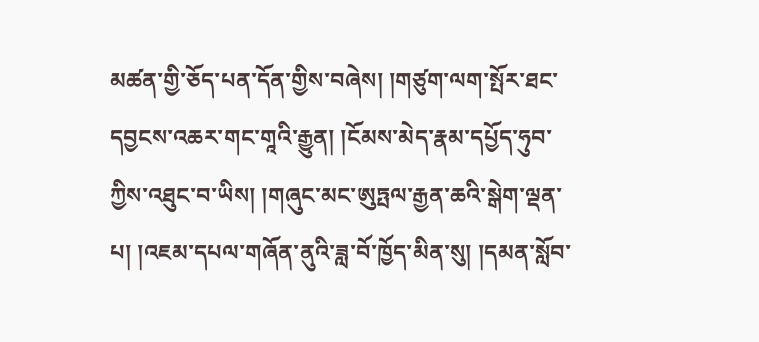མཚན་གྱི་ཅོད་པན་དོན་གྱིས་བཞེས། །གཙུག་ལག་སྤོར་ཐང་དབྱངས་འཆར་གང་གཱའི་རྒྱུན། །ངོམས་མེད་རྣམ་དཔྱོད་ཧུབ་ཀྱིས་འཐུང་བ་ཡིས། །གཞུང་མང་ཨུཏྤལ་རྒྱན་ཆའི་སྒེག་ལྡན་པ། །འཇམ་དཔལ་གཞོན་ནུའི་ཟླ་བོ་ཁྱོད་མིན་སུ། །དམན་སློབ་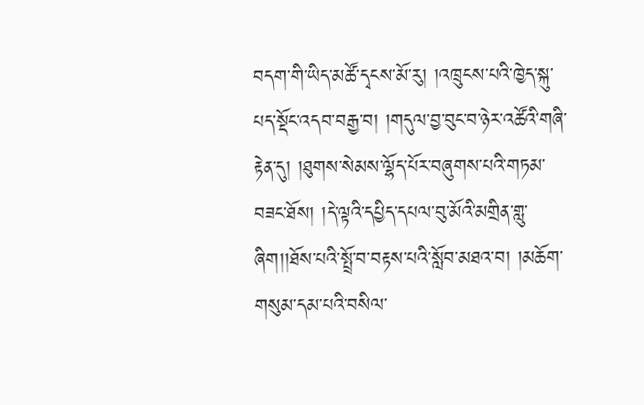བདག་གི་ཡིད་མཚོ་དྭངས་མོ་རུ། །འཁྲུངས་པའི་ཁྱེད་སྐུ་པད་སྡོང་འདབ་བརྒྱ་བ། །གདུལ་བྱ་བུང་བ་ཉེར་འཚོའི་གཞི་རྟེན་དུ། །ཐུགས་སེམས་ལྷོད་པོར་བཞུགས་པའི་གཏམ་བཟང་ཐོས། །དེ་ལྟའི་དཔྱིད་དཔལ་བུ་མོའི་མགྲིན་གླུ་ཞིག།།ཐོས་པའི་སྤྲོ་བ་བརྟས་པའི་སློབ་མཐའ་བ། །མཆོག་གསུམ་དམ་པའི་བསིལ་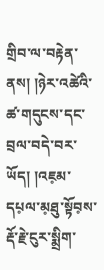གྲིབ་ལ་བརྟེན་ནས། །ཉེར་འཚེའི་ཚ་གདུངས་དང་བྲལ་བདེ་བར་ཡོད། །འཇ༷མ་དཔ༷ལ་མ༷ཐུ་སྟོབ༷ས་རྡོ་རྗེ་ངུར་སྨྲིག་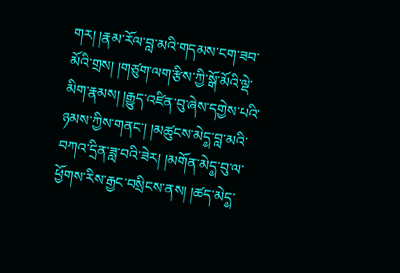གར། །རྣམ་རོལ་བླ་མའི་གདམས་ངག་ཟབ་མོའི་གྲས། །གཙུག་ལག་རྩིས་ཀྱི་སྒོ་མོའི་ལྡེ་མིག་རྣམས། །རྒྱུད་འཛིན་བུ་ཞེས་དགྱེས་པའི་ཉམས་ཀྱིས་གནང་། །མཚུངས་མེད༵་བླ་མའི་བཀའ་དྲིན་ཟླ་བའི་ཟེར། །མགོན་མེད༵་བུ་ལ་ཕྱོགས་རིས་རྒྱང་བསྲིངས་ནས། །ཚད་མེད༵་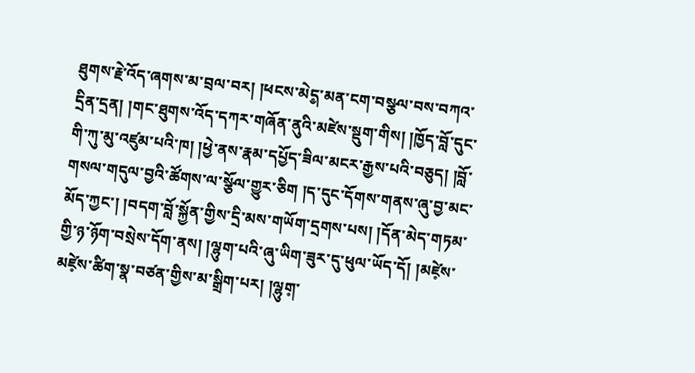ཐུགས་རྗེ་འོད་ཞགས་མ་བྲལ་བར། །ཕངས་མེད༵་མན་ངག་བསྩལ་བས་བཀའ་དྲིན་དྲན། །གང་ཐུགས་འོད་དཀར་གཞོན་ནུའི་མཛེས་སྡུག་གིས། །ཁྱོད་བློ་དུང་གི་ཀུ་མུ་འཛུམ་པའི་ཁ། །ཕྱེ་ནས་རྣམ་དཔྱོད་ཟིལ་མངར་རྒྱས་པའི་བཅུད། །བློ་གསལ་གདུལ་བྱའི་ཚོགས་ལ་སྩོལ་གྱུར་ཅིག །ད་དུང་དོགས་གནས་ཞུ་བྱ་མང་མོད་ཀྱང་། །བདག་བློ་སྐྱོན་གྱིས་དྲི་མས་གཡོག་དྲགས་པས། །དོན་མེད་གཏམ་གྱི་ཉ་ཉོག་བསྲེས་དོག་ནས། །ལྷུག་པའི་ཞུ་ཡིག་ཟུར་དུ་ཕུལ་ཡོད་དོ། །མཛེ༷ས་མཛེ༷ས་ཚིག་སྣ་བཙན་གྱིས་མ་སྒྲིག་པར། །ལྷུག༷་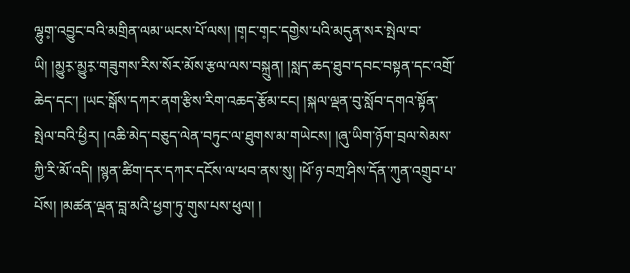ལྷུག༷་འབྱུང་བའི་མགྲིན་ལམ་ཡངས་པོ་ལས། །ག༷ང་ག༷ང་དགྱེས་པའི་མདུན་སར་སྤེལ་བ་ཡི། །མྱུར༷་མྱུར༷་གཟུགས་རིས་སོར་མོས་རྩལ་ལས་བསྐྲུན། །སླད་ཆད་ཐུབ་དབང་བསྟན་དང་འགྲོ་ཆེད་དང་། །ཡང་སྒོས་དཀར་ནག་རྩིས་རིག་འཆད་རྩོམ་ངང། །སྐལ་ལྡན་བུ་སློབ་དགའ་སྟོན་སྤེལ་བའི་ཕྱིར། །འཆི་མེད་བཅུད་ལེན་བཏུང་ལ་ཐུགས་མ་གཡེངས། །ཞུ་ཡིག་ཉོག་བྲལ་སེམས་ཀྱི་རི་མོ་འདི། །སྙན་ཚིག་དར་དཀར་དངོས་ལ་ཕབ་ནས་སུ། །ཕོ་ཉ་བཀྲ་ཤིས་དོན་ཀུན་འགྲུབ་པ་པོས། །མཚན་ལྡན་བླ་མའི་ཕྱག་ཏུ་གུས་པས་ཕུལ། །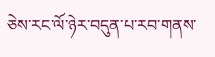ཅེས་རང་ལོ་ཉེར་བདུན་པ་རབ་གནས་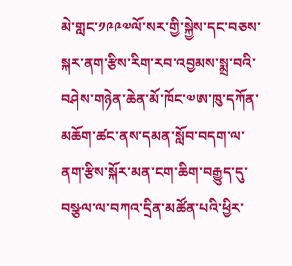མེ་གླང་༡༩༩༧ལོ་སར་གྱི་སྐྱེས་དང་བཅས་སྐར་ནག་རྩིས་རིག་རབ་འབྱམས་སྨྲ་བའི་བཤེས་གཉེན་ཆེན་མོ་ཁོང་༧ཨ་ཁུ་དཀོན་མཆོག་ཚང་ནས་དམན་སློབ་བདག་ལ་ནག་རྩིས་སྐོར་མན་ངག་ཆིག་བརྒྱུད་དུ་བསྩལ་ལ་བཀའ་དྲིན་མཚོན་པའི་ཕྱིར་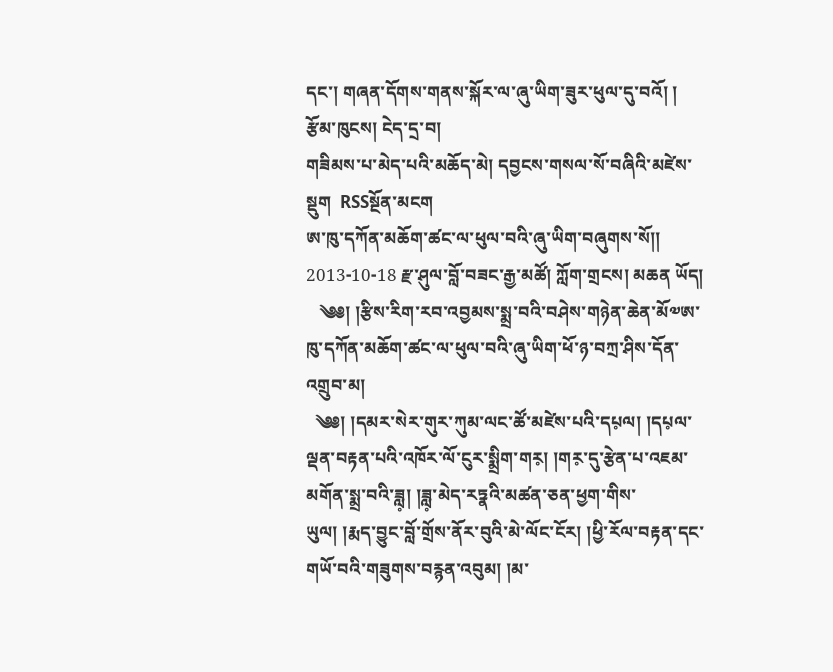དང་། གཞན་དོགས་གནས་སྐོར་ལ་ཞུ་ཡིག་ཟུར་ཕུལ་དུ་བའོ། །
རྩོམ་ཁུངས། ངེད་དྲ་བ།
གཟིམས་པ་མེད་པའི་མཆོད་མེ། དབྱངས་གསལ་སོ་བཞིའི་མཛེས་སྡུག  RSSསྔོན་མངག
ཨ་ཁུ་དཀོན་མཆོག་ཚང་ལ་ཕུལ་བའི་ཞུ་ཡིག་བཞུགས་སོ།།
2013-10-18 རྫ་ཤུལ་བློ་བཟང་རྒྱ་མཚོ། ཀློག་གྲངས། མཆན ཡོད།
   ༄༅། །རྩིས་རིག་རབ་འབྱམས་སྨྲ་བའི་བཤེས་གཉེན་ཆེན་མོ༧ཨ་ཁུ་དཀོན་མཆོག་ཚང་ལ་ཕུལ་བའི་ཞུ་ཡིག་ཕོ་ཉ་བཀྲ་ཤིས་དོན་འགྲུབ་མ།
  ༄༅། །དམར་སེར་གུར་ཀུམ་ལང་ཚོ་མཛེས་པའི་དཔ༷ལ། །དཔ༷ལ་ལྡན་བརྟན་པའི་འཁོར་ལོ་ངུར་སྨྲིག་གར༷། །གར༷་དུ་རྩེན་པ་འཇམ་མགོན་སྨྲ་བའི་ཟླ༷། །ཟླ༷་མེད་རཏྣའི་མཚན་ཅན་ཕྱག་གིས་ཡུལ། །རྨད་བྱུང་བློ་གྲོས་ནོར་བུའི་མེ་ལོང་ངོར། །ཕྱི་རོལ་བརྟན་དང་གཡོ་བའི་གཟུགས་བརྙན་འབུམ། །མ་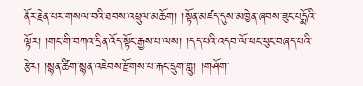ནོར་རྗེན་པར་གསལ་བའི་ཐབས་འཕྲུལ་མཆོག། །སྟོན་མཛད་དུས་མཁྱེན་ཞབས་ཟུང་པདྨོའི་ལྟོར། །གང་གི་བཀའ་དྲིན་འོད་སྟོང་རྒྱས་པ་ལས། །དད་པའི་འདབ་ལོ་ཕང་ཕུང་བཞད་པའི་རྩེར། །སྙན་ཚིག་སྙན་འཇེབས་རྫོགས་པ་རྐང་དྲུག་གླུ། །གཤོག་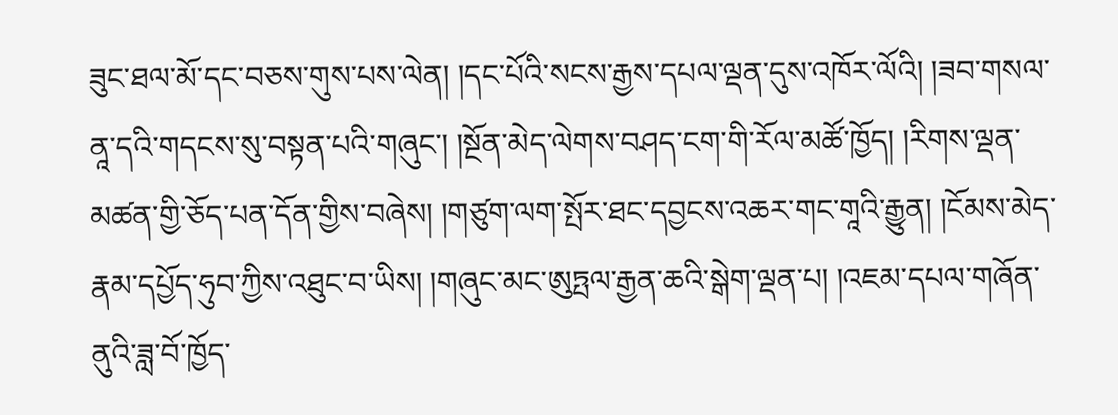ཟུང་ཐལ་མོ་དང་བཅས་གུས་པས་ལེན། །དང་པོའི་སངས་རྒྱས་དཔལ་ལྡན་དུས་འཁོར་ལོའི། །ཟབ་གསལ་ནཱ་དའི་གདངས་སུ་བསྟན་པའི་གཞུང་། །སྔོན་མེད་ལེགས་བཤད་ངག་གི་རོལ་མཚོ་ཁྱོད། །རིགས་ལྡན་མཚན་གྱི་ཅོད་པན་དོན་གྱིས་བཞེས། །གཙུག་ལག་སྤོར་ཐང་དབྱངས་འཆར་གང་གཱའི་རྒྱུན། །ངོམས་མེད་རྣམ་དཔྱོད་ཧུབ་ཀྱིས་འཐུང་བ་ཡིས། །གཞུང་མང་ཨུཏྤལ་རྒྱན་ཆའི་སྒེག་ལྡན་པ། །འཇམ་དཔལ་གཞོན་ནུའི་ཟླ་བོ་ཁྱོད་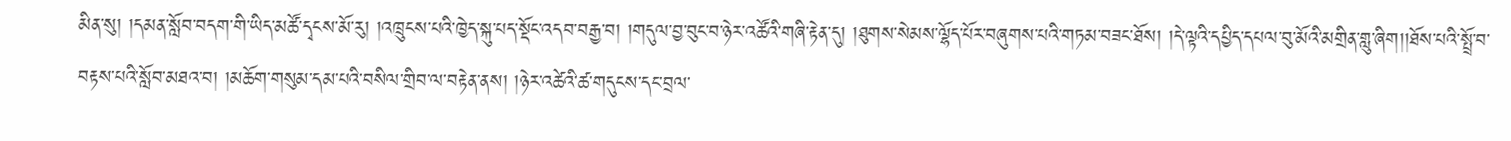མིན་སུ། །དམན་སློབ་བདག་གི་ཡིད་མཚོ་དྭངས་མོ་རུ། །འཁྲུངས་པའི་ཁྱེད་སྐུ་པད་སྡོང་འདབ་བརྒྱ་བ། །གདུལ་བྱ་བུང་བ་ཉེར་འཚོའི་གཞི་རྟེན་དུ། །ཐུགས་སེམས་ལྷོད་པོར་བཞུགས་པའི་གཏམ་བཟང་ཐོས། །དེ་ལྟའི་དཔྱིད་དཔལ་བུ་མོའི་མགྲིན་གླུ་ཞིག།།ཐོས་པའི་སྤྲོ་བ་བརྟས་པའི་སློབ་མཐའ་བ། །མཆོག་གསུམ་དམ་པའི་བསིལ་གྲིབ་ལ་བརྟེན་ནས། །ཉེར་འཚེའི་ཚ་གདུངས་དང་བྲལ་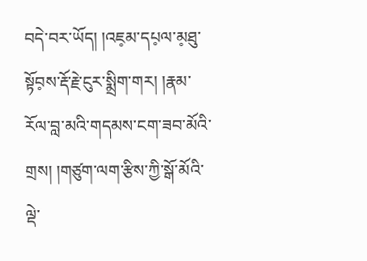བདེ་བར་ཡོད། །འཇ༷མ་དཔ༷ལ་མ༷ཐུ་སྟོབ༷ས་རྡོ་རྗེ་ངུར་སྨྲིག་གར། །རྣམ་རོལ་བླ་མའི་གདམས་ངག་ཟབ་མོའི་གྲས། །གཙུག་ལག་རྩིས་ཀྱི་སྒོ་མོའི་ལྡེ་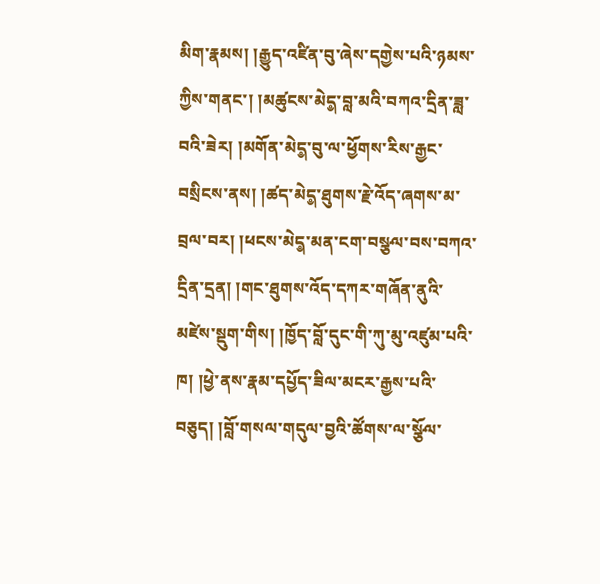མིག་རྣམས། །རྒྱུད་འཛིན་བུ་ཞེས་དགྱེས་པའི་ཉམས་ཀྱིས་གནང་། །མཚུངས་མེད༵་བླ་མའི་བཀའ་དྲིན་ཟླ་བའི་ཟེར། །མགོན་མེད༵་བུ་ལ་ཕྱོགས་རིས་རྒྱང་བསྲིངས་ནས། །ཚད་མེད༵་ཐུགས་རྗེ་འོད་ཞགས་མ་བྲལ་བར། །ཕངས་མེད༵་མན་ངག་བསྩལ་བས་བཀའ་དྲིན་དྲན། །གང་ཐུགས་འོད་དཀར་གཞོན་ནུའི་མཛེས་སྡུག་གིས། །ཁྱོད་བློ་དུང་གི་ཀུ་མུ་འཛུམ་པའི་ཁ། །ཕྱེ་ནས་རྣམ་དཔྱོད་ཟིལ་མངར་རྒྱས་པའི་བཅུད། །བློ་གསལ་གདུལ་བྱའི་ཚོགས་ལ་སྩོལ་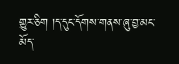གྱུར་ཅིག །ད་དུང་དོགས་གནས་ཞུ་བྱ་མང་མོད་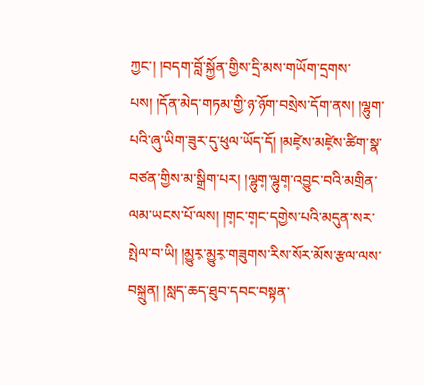ཀྱང་། །བདག་བློ་སྐྱོན་གྱིས་དྲི་མས་གཡོག་དྲགས་པས། །དོན་མེད་གཏམ་གྱི་ཉ་ཉོག་བསྲེས་དོག་ནས། །ལྷུག་པའི་ཞུ་ཡིག་ཟུར་དུ་ཕུལ་ཡོད་དོ། །མཛེ༷ས་མཛེ༷ས་ཚིག་སྣ་བཙན་གྱིས་མ་སྒྲིག་པར། །ལྷུག༷་ལྷུག༷་འབྱུང་བའི་མགྲིན་ལམ་ཡངས་པོ་ལས། །ག༷ང་ག༷ང་དགྱེས་པའི་མདུན་སར་སྤེལ་བ་ཡི། །མྱུར༷་མྱུར༷་གཟུགས་རིས་སོར་མོས་རྩལ་ལས་བསྐྲུན། །སླད་ཆད་ཐུབ་དབང་བསྟན་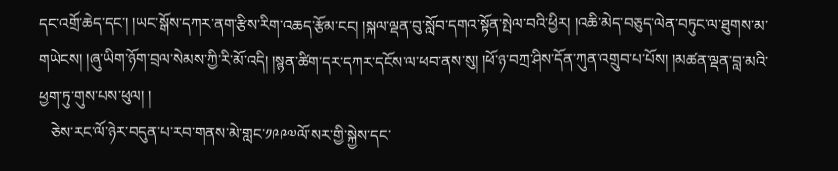དང་འགྲོ་ཆེད་དང་། །ཡང་སྒོས་དཀར་ནག་རྩིས་རིག་འཆད་རྩོམ་ངང། །སྐལ་ལྡན་བུ་སློབ་དགའ་སྟོན་སྤེལ་བའི་ཕྱིར། །འཆི་མེད་བཅུད་ལེན་བཏུང་ལ་ཐུགས་མ་གཡེངས། །ཞུ་ཡིག་ཉོག་བྲལ་སེམས་ཀྱི་རི་མོ་འདི། །སྙན་ཚིག་དར་དཀར་དངོས་ལ་ཕབ་ནས་སུ། །ཕོ་ཉ་བཀྲ་ཤིས་དོན་ཀུན་འགྲུབ་པ་པོས། །མཚན་ལྡན་བླ་མའི་ཕྱག་ཏུ་གུས་པས་ཕུལ། །
   ཅེས་རང་ལོ་ཉེར་བདུན་པ་རབ་གནས་མེ་གླང་༡༩༩༧ལོ་སར་གྱི་སྐྱེས་དང་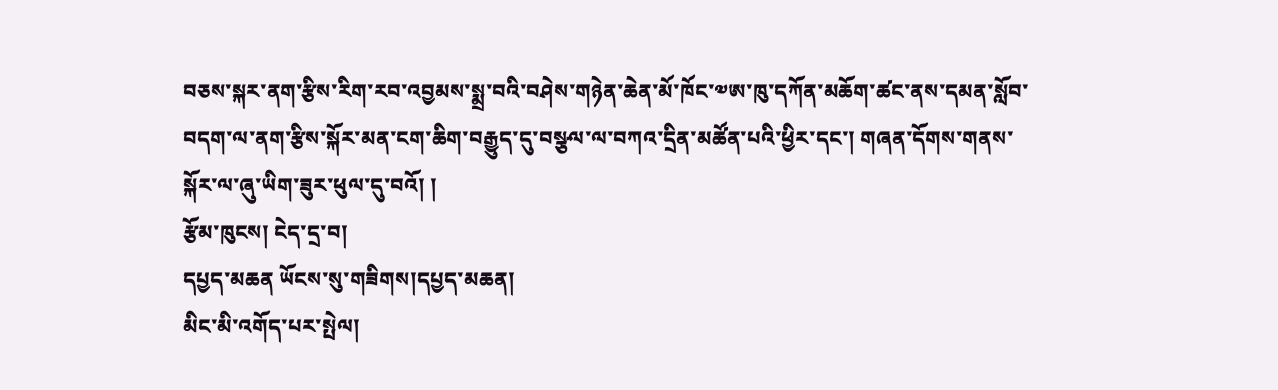བཅས་སྐར་ནག་རྩིས་རིག་རབ་འབྱམས་སྨྲ་བའི་བཤེས་གཉེན་ཆེན་མོ་ཁོང་༧ཨ་ཁུ་དཀོན་མཆོག་ཚང་ནས་དམན་སློབ་བདག་ལ་ནག་རྩིས་སྐོར་མན་ངག་ཆིག་བརྒྱུད་དུ་བསྩལ་ལ་བཀའ་དྲིན་མཚོན་པའི་ཕྱིར་དང་། གཞན་དོགས་གནས་སྐོར་ལ་ཞུ་ཡིག་ཟུར་ཕུལ་དུ་བའོ། །
རྩོམ་ཁུངས། ངེད་དྲ་བ།
དཔྱད་མཆན ཡོངས་སུ་གཟིགས།དཔྱད་མཆན།
མིང་མི་འགོད་པར་སྤེལ།